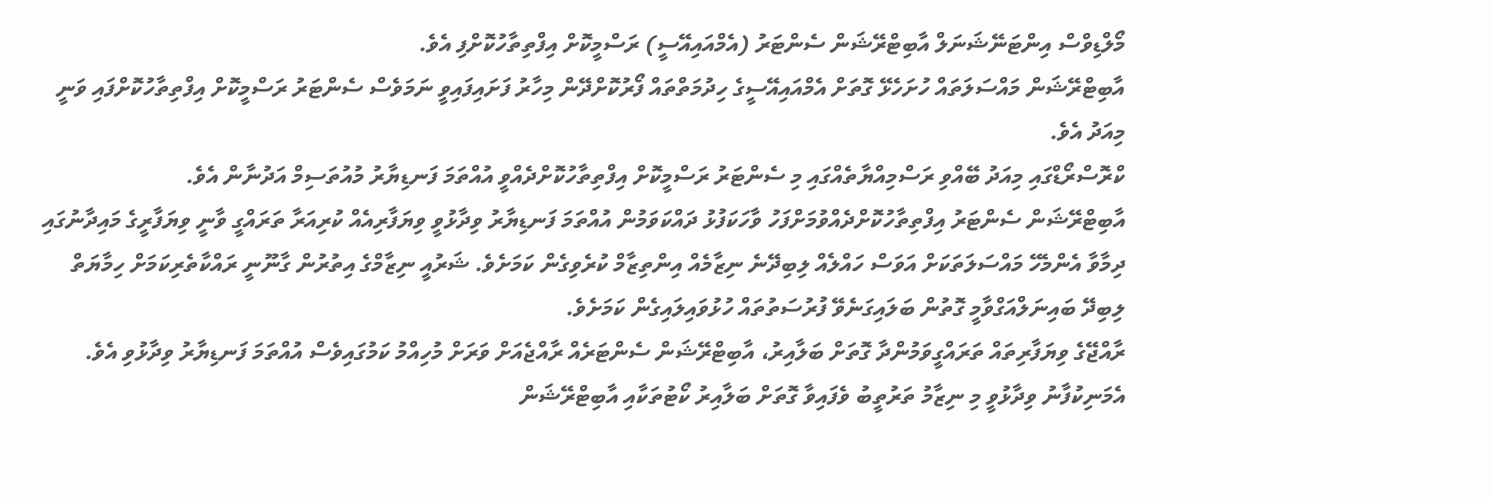މޯލްޑިވްސް އިންޓަނޭޝަނަލް އާބިޓްރޭޝަން ސެންޓަރު (އެމްއައިއޭސީ) ރަސްމީކޮށް އިފްތިތާހުކޮށްފި އެވެ.
އާބިޓްރޭޝަން މައްސަލަތައް ހުށަހެޅޭ ގޮތަށް އެމްއައިއޭސީގެ ހިދުމަތްތައް ފޯރުކޮށްދޭން މިހާރު ފަށައިފައިވީ ނަމަވެސް ސެންޓަރު ރަސްމީކޮށް އިފްތިތާހުކޮށްފައި ވަނީ މިއަދު އެވެ.
ކްރޮސްރޯޑްގައި މިއަދު ބޭއްވި ރަސްމިއްޔާތެއްގައި މި ސެންޓަރު ރަސްމީކޮށް އިފްތިތާހުކޮށްދެއްވީ އުއްތަމަ ފަނޑިޔާރު މުއުތަސިމް އަދުނާން އެވެ.
އާބިޓްރޭޝަން ސެންޓަރު އިފްތިތާހުކޮށްދެއްވުމަށްފަހު ވާހަކަފުޅު ދައްކަވަމުން އުއްތަމަ ފަނޑިޔާރު ވިދާޅުވީ ވިޔަފާރިއެއް ކުރިއަރާ ތަރައްގީ ވާނީ ވިޔަފާރީގެ މައިދާނުގައި ދިމާވާ އެންމެހޭ މައްސަލަތަކަށް އަވަސް ހައްލެއް ލިބިދޭނެ ނިޒާމެއް އިންތިޒާމް ކުރެވިގެން ކަމަށެވެ. ޝަރުއީ ނިޒާމްގެ އިތުރުން ގާނޫނީ ރައްކާތެރިކަމަށް ހިމާޔަތް ލިބިދޭ ބައިނަލްއަގްވާމީ ގޮތުން ބަލައިގަނެވޭ ފުރުސަތުތައް ހުޅުވައިލައިގެން ކަމަށެވެ.
ރާއްޖޭގެ ވިޔަފާރިތައް ތަރައްގީވަމުންދާ ގޮތަށް ބަލާއިރު، އާބިޓްރޭޝަން ސެންޓަރެއް ރާއްޖެއަށް ވަރަށް މުހިއްމު ކަމުގައިވެސް އުއްތަމަ ފަނޑިޔާރު ވިދާޅުވި އެވެ.
އެމަނިކުފާނު ވިދާޅުވީ މި ނިޒާމު ތަރުތީބު ވެފައިވާ ގޮތަށް ބަލާއިރު ކޯޓުތަކާއި އާބިޓްރޭޝަން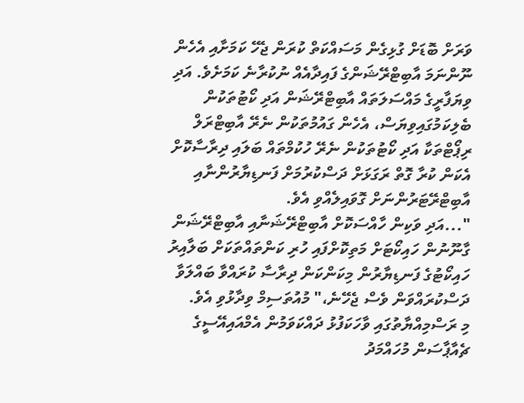ވަރަށް ބޮޑަށް ގުޅިގެން މަސައްކަތް ކުރަން ޖެހޭ ކަމަށާއި އެހެން ނޫންނަމަ އާބިޓްރޭޝަންގެ ފައިދާއެއް ނުކުރާނެ ކަމަށެވެ. އަދި ވިޔަފާރީގެ މައްސަލަތައް އާބިޓްރޭޝަން އަދި ކޯޓުތަކުން ބެލިކަމުގައިވިޔަސް، އެހެން ގައުމުތަކުން ނެރޭ އާބިޓްރަލް ރިޕޯޓްތަކާ އަދި ކޯޓުތަކުން ނެރޭ ހުކުމްތައް ބަލައި ދިރާސާކޮށް އެކަން ކުރާ ގޮތް ރަގަޅަށް ދަސްކުރުމަށް ފަނޑިޔާރުންނާއި އާބިޓްރޭޓަރުންނަށް ގޮވައިލެއްވި އެވެ.
"...އަދި ވަކިން ހާއްސަކޮށް އާބިޓްރޭޝަނާއި އާބިޓްރޭޝަން ގާނޫނުން ހައިކޯޓަށް މަތިކޮށްފައި ހުރި ކަންތައްތަކަށް ބަލާއިރު ހައިކޯޓުގެ ފަނޑިޔާރުން މިކަންކަން ދިރާސާ ކުރައްވާ ބައްލަވާ ދަސްކުރައްވަން ވެސް ޖެހޭނެ،" މުއުތަސިމް ވިދާޅުވި އެވެ.
މި ރަސްމިއްޔާތުގައި ވާހަކަފުޅު ދައްކަވަމުން އެމްއައިއޭސީގެ ޗެއާޕާސަން މުހައްމަދު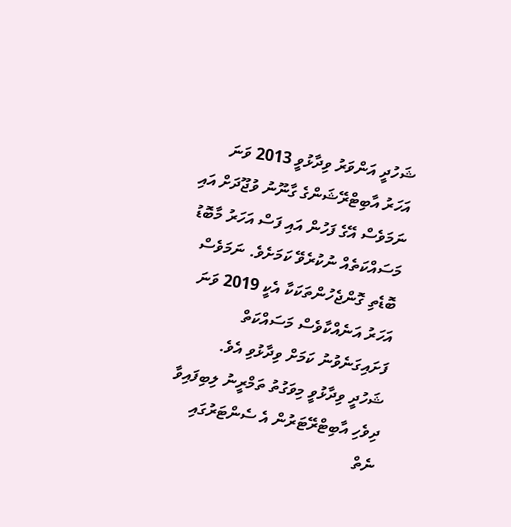ޝަހުދީ އަންވަރު ވިދާޅުވީ 2013 ވަނަ އަހަރު އާބިޓްރޭޝަންގެ ގާނޫނު ވުޖޫދަށް އައި ނަމަވެސް އޭގެ ފަހުން އައި ފަސް އަހަރު މާބޮޑު މަސައްކަތެއް ނުކުރެވޭ ކަމަށެވެ. ނަމަވެސް ބޮޑެތި ގޮންޖެހުންތަކަކާ އެކީ 2019 ވަނަ އަހަރު އަނެއްކާވެސް މަސައްކަތް ފަށައިގަނެވުނު ކަމަށް ވިދާޅުވި އެވެ.
ޝަހުދީ ވިދާޅުވީ މިވަގުތު ތަމްރީނު ލިބިފައިވާ ދިވެހި އާބިޓްރޭޓަރުން އެ ސެންޓަރުގައި ނެތް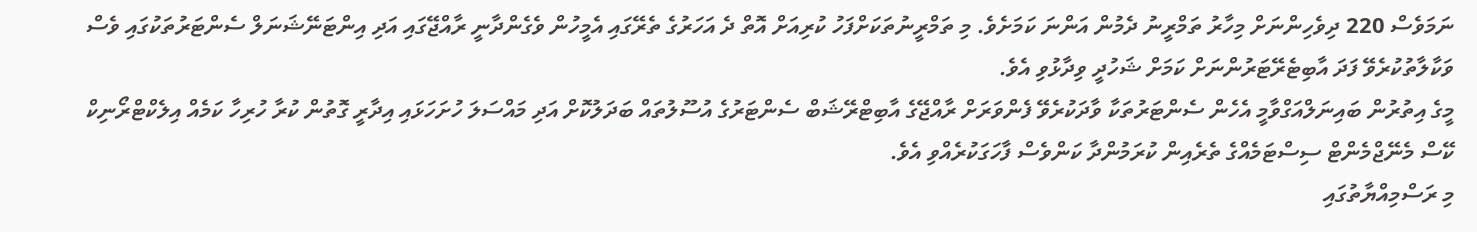ނަމަވެސް 220 ދިވެހިންނަށް މިހާރު ތަމްރީނު ދެމުން އަންނަ ކަމަށެވެ. މި ތަމްރީނުތަކަށްފަހު ކުރިއަށް އޮތް ދެ އަހަރުގެ ތެރޭގައި އެމީހުން ވެގެންދާނީ ރާއްޖޭގައި އަދި އިންޓަނޭޝަނަލް ސެންޓަރުތަކުގައި ވެސް ވަކާލާތުކުރެވޭ ފަދަ އާބިޓެރޭޓަރުންނަށް ކަމަށް ޝަހުދީ ވިދާޅުވި އެވެ.
މީގެ އިތުރުން ބައިނަލްއަގްވާމީ އެހެން ސެންޓަރުތަކާ ވާދަކުރެވޭ ފެންވަރަށް ރާއްޖޭގެ އާބިޓްރޭޝަބް ސެންޓަރުގެ އުސޫލުތައް ބަދަލުކޮށް އަދި މައްސަލަ ހުށަހަޅައި އިދާރީ ގޮތުން ކުރާ ހުރިހާ ކަމެއް އިލެކްޓްރޯނިކް ކޭސް މެނޭޖްމެންޓް ސިސްޓަމެއްގެ ތެރެއިން ކުރަމުންދާ ކަންވެސް ފާހަގަކުރެއްވި އެވެ.
މި ރަސްމިއްޔާތުގައި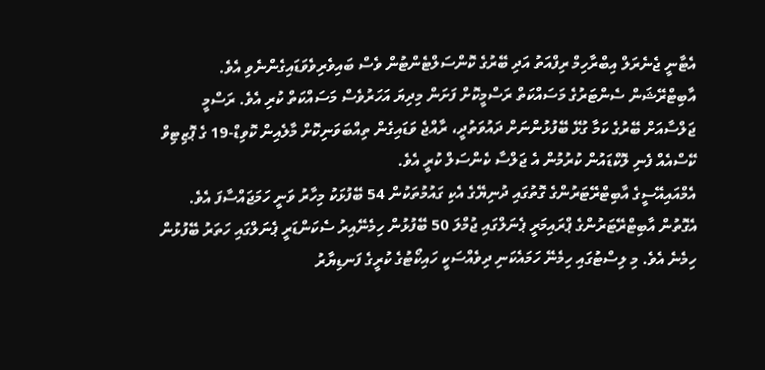އެޓާނީ ޖެނެރަލް އިބްރާހިމް ރިފްއަތު އަދި ބޭރުގެ ކޮންސަލްޓެންޓުން ވެސް ބައިވެރިވެވަޑައިގެންނެވި އެވެ.
އާބިޓްރޭޝަން ސެންޓަރުގެ މަސައްކަތް ރަސްމީކޮށް ފަށަން މިދިޔަ އަހަރުވެސް މަސައްކަތް ކުރި އެވެ. ރަސްމީ ޖަލްސާއަށް ބޭރުގެ ކަމާ ގުޅޭ ބޭފުޅުންނަށް ދައުވަތުދީ، ރާއްޖެ ވަޑައިގެން ތިއްބަވަނިކޮށް މާލެއިން ކޮވިޑް-19 ގެ ޕޮޒިޓިވް ކޭސްއެއް ފެނި ލޮކްޑައުން ކުރުމުން އެ ޖަލްސާ ކެންސަލް ކުރީ އެވެ.
އެމްއައިއޭސީގެ އާބިޓްރޭޓަރުންގެ ގޮތުގައި ދުނިޔޭގެ އެކި ގައުމުތަކުން 54 ބޭފުޅަކު މިހާރު ވަނީ ހަމަޖައްސާފަ އެވެ. އެގޮތުން އާބިޓްރޭޓަރުންގެ ޕްރައިމަރީ ޕެނަލްގައި ޖުމްލަ 50 ބޭފުޅުން ހިމެނޭއިރު ސެކަންޑަރީ ޕެނަލްގައި ހަތަރު ބޭފުޅުން ހިމެނެ އެވެ. މި ލިސްޓުގައި ހިމެނޭ ހަމައެކަނި ދިވެއްސަކީ ހައިކޯޓުގެ ކުރީގެ ފަނޑިޔާރު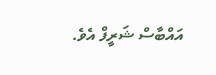އައްބާސް ޝަރީފް އެވެ.